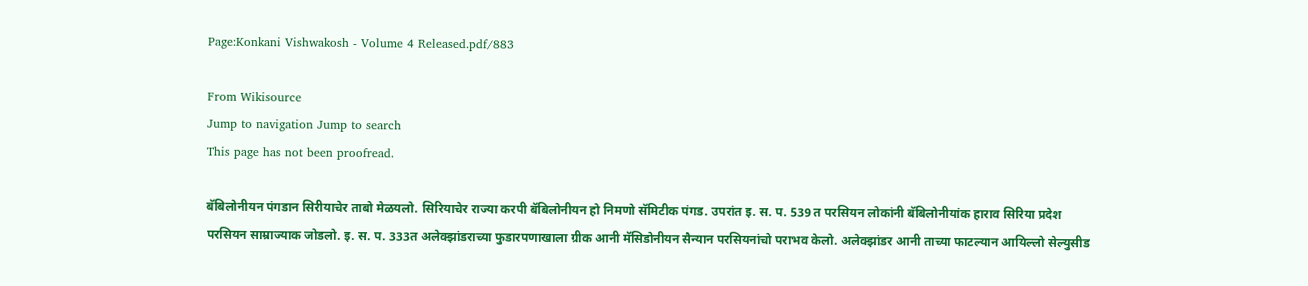Page:Konkani Vishwakosh - Volume 4 Released.pdf/883

From Wikisource
Jump to navigation Jump to search
This page has not been proofread.

बॅबिलोनीयन पंगडान सिरीयाचेर ताबो मेळयलो. सिरियाचेर राज्या करपी बॅबिलोनीयन हो निमणो सॅमिटीक पंगड. उपरांत इ. स. प. 539 त परसियन लोकांनी बॅबिलोनीयांक हाराव सिरिया प्रदेश परसियन साम्राज्याक जोडलो. इ. स. प. 333त अलेक्झांडराच्या फुडारपणाखाला ग्रीक आनी मॅसिडोनीयन सैन्यान परसियनांचो पराभव केलो. अलेक्झांडर आनी ताच्या फाटल्यान आयिल्लो सेल्युसीड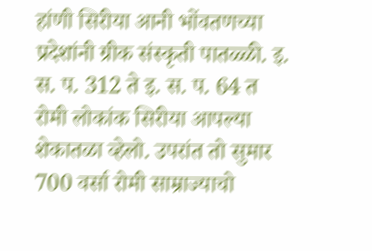हांणी सिरीया आनी भोंवतणच्या प्रदेशांनी ग्रीक संस्कृती पातळ्ळी. इ. स. प. 312 ते इ. स. प. 64 त रोमी लोकांक सिरीया आपल्या शेकातळा व्हेलो. उपरांत तो सुमार 700 वर्सा रोमी साम्राज्याचो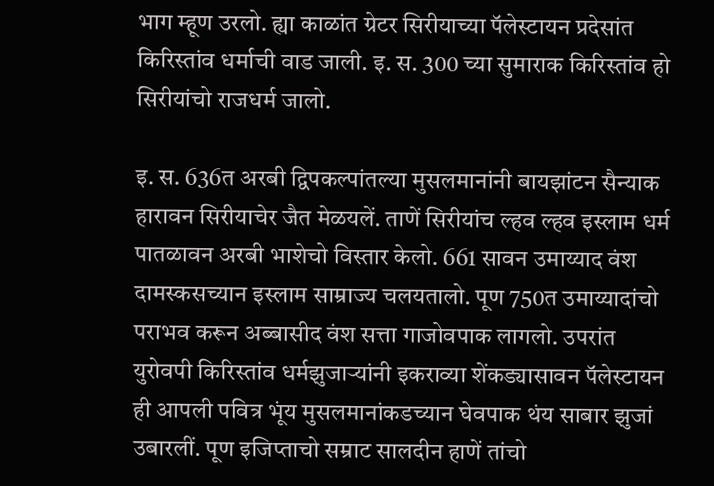भाग म्हूण उरलो. ह्या काळांत ग्रेटर सिरीयाच्या पॅलेस्टायन प्रदेसांत किरिस्तांव धर्माची वाड जाली. इ. स. 300 च्या सुमाराक किरिस्तांव हो सिरीयांचो राजधर्म जालो.

इ. स. 636त अरबी द्विपकल्पांतल्या मुसलमानांनी बायझांटन सैन्याक हारावन सिरीयाचेर जैत मेळयलें. ताणें सिरीयांच ल्हव ल्हव इस्लाम धर्म पातळावन अरबी भाशेचो विस्तार केलो. 661 सावन उमाय्याद वंश दामस्कसच्यान इस्लाम साम्राज्य चलयतालो. पूण 750त उमाय्यादांचो पराभव करून अब्बासीद वंश सत्ता गाजोवपाक लागलो. उपरांत युरोवपी किरिस्तांव धर्मझुजाऱ्यांनी इकराव्या शेंकड्यासावन पॅलेस्टायन ही आपली पवित्र भूंय मुसलमानांकडच्यान घेवपाक थंय साबार झुजां उबारलीं. पूण इजिप्ताचो सम्राट सालदीन हाणें तांचो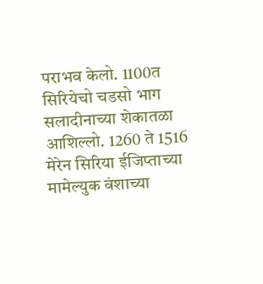पराभव केलो. 1100त सिरियेचो चडसो भाग सलादीनाच्या शेकातळा आशिल्लो. 1260 ते 1516 मेरेन सिरिया ईजिप्ताच्या मामेल्युक वंशाच्या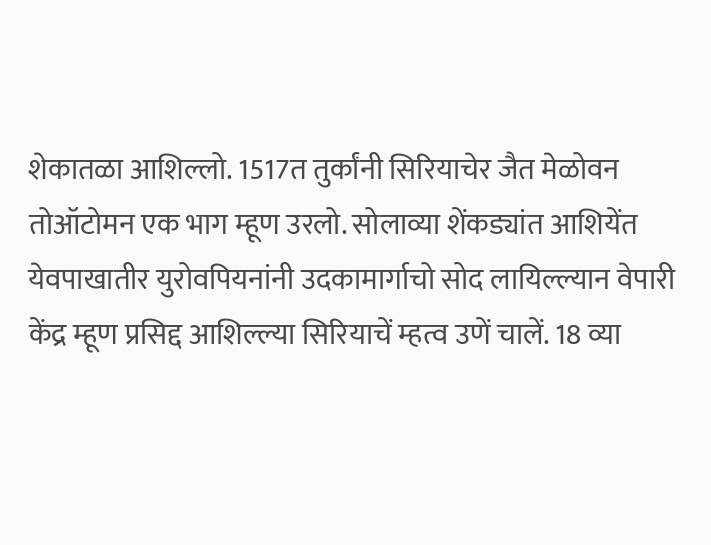शेकातळा आशिल्लो. 1517त तुर्कांनी सिरियाचेर जैत मेळोवन तोऑटोमन एक भाग म्हूण उरलो. सोलाव्या शेंकड्यांत आशियेंत येवपाखातीर युरोवपियनांनी उदकामार्गाचो सोद लायिल्ल्यान वेपारी केंद्र म्हूण प्रसिद्द आशिल्ल्या सिरियाचें म्हत्व उणें चालें. 18 व्या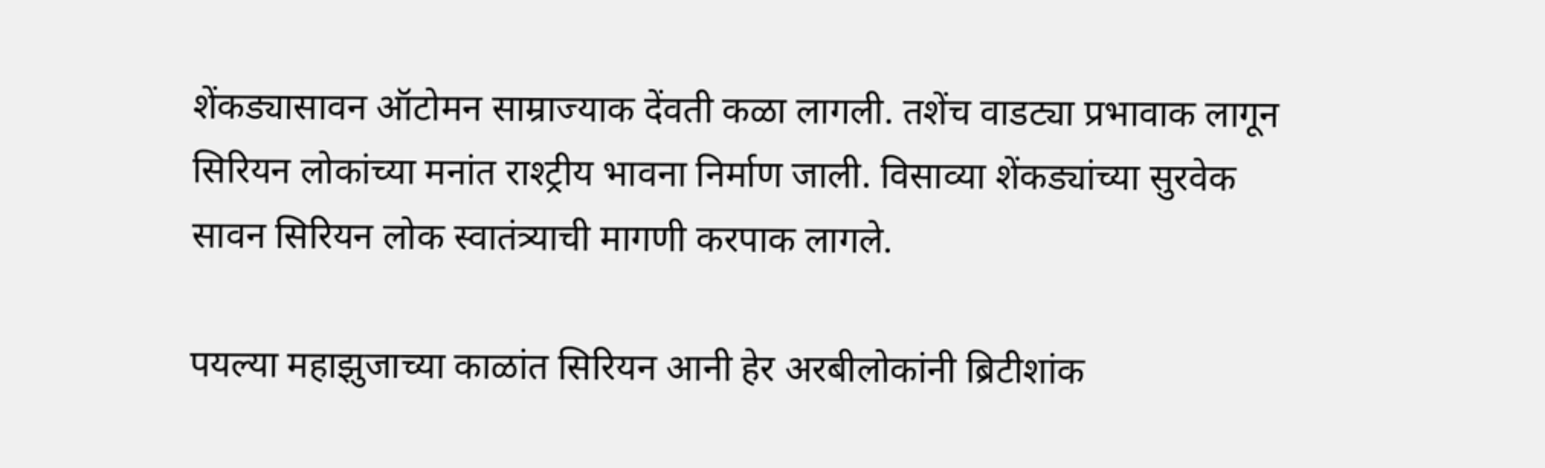शेंकड्यासावन ऑटोमन साम्राज्याक देंवती कळा लागली. तशेंच वाडट्या प्रभावाक लागून सिरियन लोकांच्या मनांत राश्ट्रीय भावना निर्माण जाली. विसाव्या शेंकड्यांच्या सुरवेक सावन सिरियन लोक स्वातंत्र्याची मागणी करपाक लागले.

पयल्या महाझुजाच्या काळांत सिरियन आनी हेर अरबीलोकांनी ब्रिटीशांक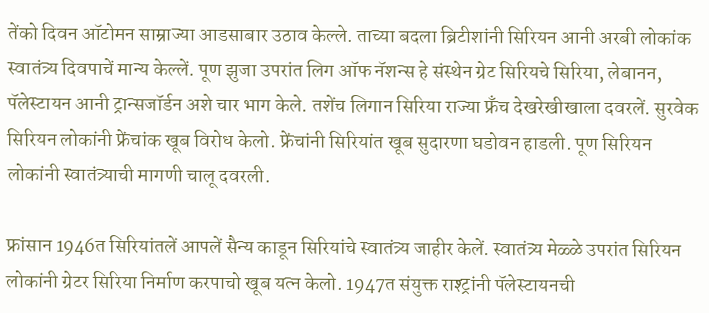तेंको दिवन ऑटोमन साम्राज्या आडसाबार उठाव केल्ले. ताच्या बदला ब्रिटीशांनी सिरियन आनी अरबी लोकांक स्वातंत्र्य दिवपाचें मान्य केल्लें. पूण झुजा उपरांत लिग ऑफ नॅशन्स हे संस्थेन ग्रेट सिरियचे सिरिया, लेबानन, पॅलेस्टायन आनी ट्रान्सजॉर्डन अशे चार भाग केले. तशेंच लिगान सिरिया राज्या फ्रँच देखरेखीखाला दवरलें. सुरवेक सिरियन लोकांनी फ्रेंचांक खूब विरोध केलो. फ्रेंचांनी सिरियांत खूब सुदारणा घडोवन हाडली. पूण सिरियन लोकांनी स्वातंत्र्याची मागणी चालू दवरली.

फ्रांसान 1946त सिरियांतलें आपलें सैन्य काडून सिरियांचे स्वातंत्र्य जाहीर केलें. स्वातंत्र्य मेळ्ळे उपरांत सिरियन लोकांनी ग्रेटर सिरिया निर्माण करपाचो खूब यत्न केलो. 1947त संयुक्त राश्ट्रांनी पॅलेस्टायनची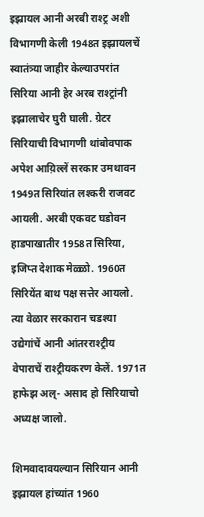इझ्रायल आनी अरबी राश्ट्र अशी विभागणी केली 1948त इझ्रायलचें स्वातंत्र्या जाहीर केल्याउपरांत सिरिया आनी हेर अरब राश्ट्रांनी इझ्रालाचेर घुरी घाली. ग्रेटर सिरियाची विभागणी थांबोवपाक अपेश आय़िल्लें सरकार उमथावन 1949त सिरियांत लश्करी राजवट आयली. अरबी एकवट घडोवन हाडपाखातीर 1958त सिरिया, इजिप्त देशाक मेळ्ळो. 1960त सिरियेंत बाथ पक्ष सत्तेर आयलो. त्या वेळार सरकारान चडश्या उद्येगांचें आनी आंतरराश्ट्रीय वेपाराचें राश्ट्रीयकरण केलें. 1971त हाफेझ अल्- असाद हो सिरियाचो अध्यक्ष जालो.

शिमवादावयल्यान सिरियान आनी इझ्रायल हांच्यांत 1960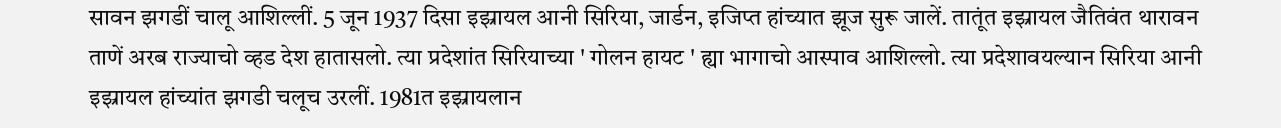सावन झगडीं चालू आशिल्लीं. 5 जून 1937 दिसा इझ्रायल आनी सिरिया, जार्डन, इजिप्त हांच्यात झूज सुरू जालें. तातूंत इझ्रायल जैतिवंत थारावन ताणें अरब राज्याचो व्हड देश हातासलो. त्या प्रदेशांत सिरियाच्या ' गोलन हायट ' ह्या भागाचो आस्पाव आशिल्लो. त्या प्रदेशावयल्यान सिरिया आनी इझ्रायल हांच्यांत झगडी चलूच उरलीं. 1981त इझ्रायलान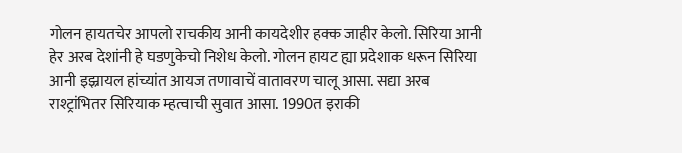गोलन हायतचेर आपलो राचकीय आनी कायदेशीर हक्क जाहीर केलो. सिरिया आनी हेर अरब देशांनी हे घडणुकेचो निशेध केलो. गोलन हायट ह्या प्रदेशाक धरून सिरिया आनी इझ्रायल हांच्यांत आयज तणावाचें वातावरण चालू आसा. सद्या अरब राश्ट्रांभितर सिरियाक म्हत्वाची सुवात आसा. 1990त इराकी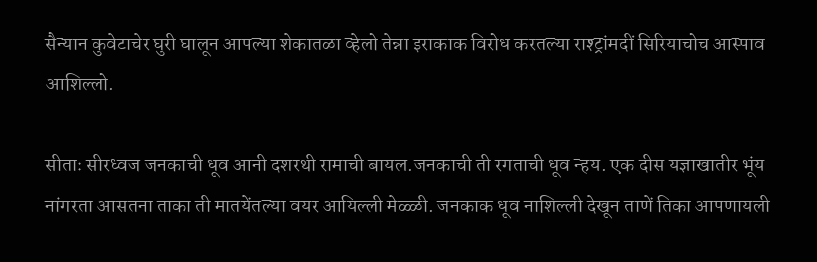सैन्यान कुवेटाचेर घुरी घालून आपल्या शेकातळा व्हेलो तेन्ना इराकाक विरोध करतल्या राश्ट्रांमदीं सिरियाचोच आस्पाव आशिल्लो.

सीताः सीरध्वज जनकाची धूव आनी दशरथी रामाची बायल.जनकाची ती रगताची धूव न्हय. एक दीस यज्ञाखातीर भूंय नांगरता आसतना ताका ती मातयेंतल्या वयर आयिल्ली मेळ्ळी. जनकाक धूव नाशिल्ली देखून ताणें तिका आपणायली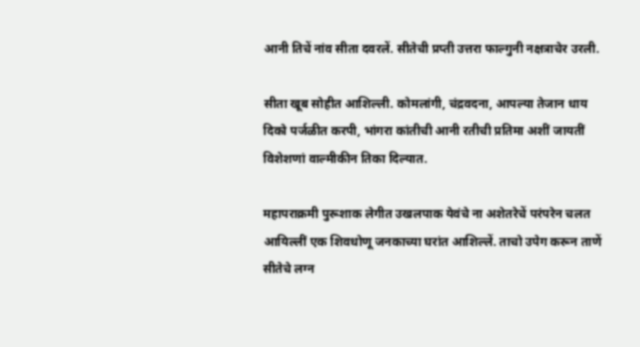आनी तिचें नांव सीता दवरलें. सीतेची प्रप्ती उत्तरा फाल्गुनी नक्षत्राचेर उरली.

सीता खूब सोहीत आशिल्ली. कोमलांगी, चंद्रवदना, आपल्या तेजान धाय दिको पर्जळीत करपी, भांगरा कांतीची आनी रतीची प्रतिमा अशीं जायतीं विशेशणां वाल्मीकीन तिका दिल्यात.

महापराक्रमी पुरूशाक लेगीत उखलपाक येवंचे ना अशेतरेचें परंपरेन चलत आयिल्लीं एक शिवधोणू जनकाच्या घरांत आशिल्लें. ताचो उपेग करून ताणें सीतेचे लग्न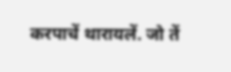करपाचें थारायलें. जो तें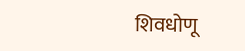शिवधोणू